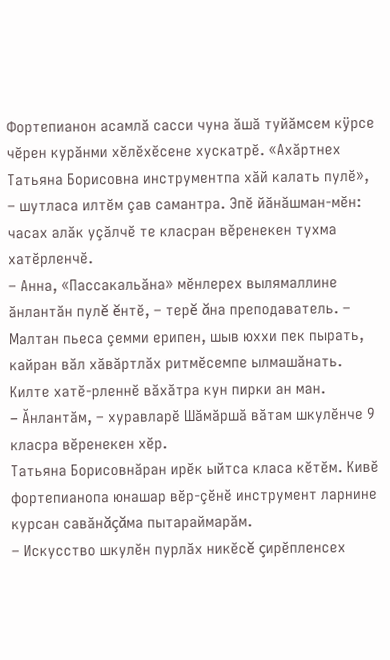Фортепианон асамлă сасси чуна ăшă туйăмсем кÿрсе чĕрен курăнми хĕлĕхĕсене хускатрĕ. «Ахăртнех Татьяна Борисовна инструментпа хăй калать пулĕ», – шутласа илтĕм çав самантра. Эпĕ йăнăшман-мĕн: часах алăк уçăлчĕ те класран вĕренекен тухма хатĕрленчĕ.
– Анна, «Пассакальăна» мĕнлерех вылямаллине ăнлантăн пулĕ ĕнтĕ, – терĕ ăна преподаватель. – Малтан пьеса çемми ерипен, шыв юххи пек пырать, кайран вăл хăвăртлăх ритмĕсемпе ылмашăнать. Килте хатĕ-рленнĕ вăхăтра кун пирки ан ман.
– Ăнлантăм, – хуравларĕ Шăмăршă вăтам шкулĕнче 9 класра вĕренекен хĕр.
Татьяна Борисовнăран ирĕк ыйтса класа кĕтĕм. Кивĕ фортепианопа юнашар вĕр-çĕнĕ инструмент ларнине курсан савăнăçăма пытараймарăм.
– Искусство шкулĕн пурлăх никĕсĕ çирĕпленсех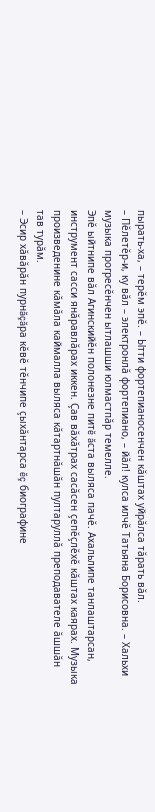пырать-ха, – терĕм эпĕ. – Ытти фортепианосенчен кăштах уйрăлса тăрать вăл.
– Пĕлетĕр-и, ку вăл – электронлă фортепиано, – йăл! кулса илчĕ Татьяна Борисовна. – Хальхи музыка прогресĕнчен ытлашши юлмастпăр темелле.
Эпĕ ыйтнипе вăл Агинскийĕн полонезне питĕ ăста выляса пачĕ. Ахальлипе танлаштарсан, инструмент сасси янăравлăрах иккен. Çав вăхăтрах сасăсен çепĕçлĕхĕ кăштах каярах. Музыка произведенине кăмăла каймалла выляса кăтартнăшăн пултаруллă преподавателе ăшшăн тав турăм.
– Эсир хăвăрăн пурнăçăра кĕвĕ тĕнчипе çыхăнтарса ĕç биографине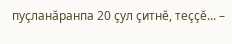пуçланăранпа 20 çул çитнĕ, теççĕ... –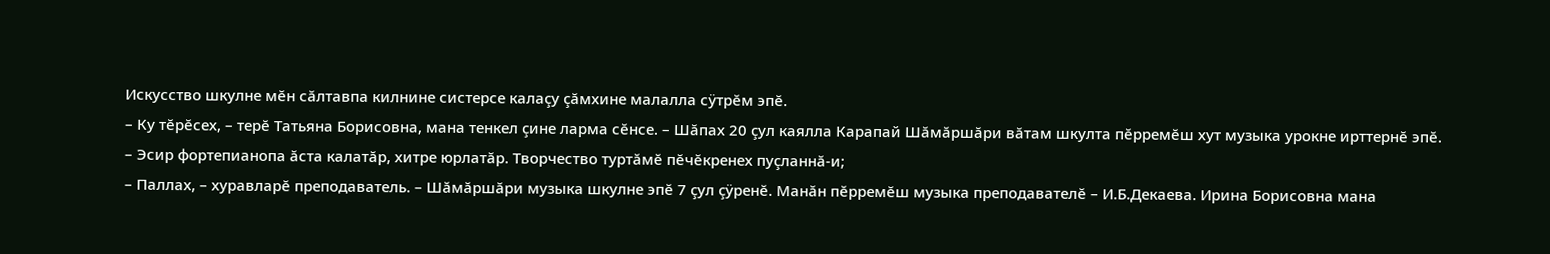Искусство шкулне мĕн сăлтавпа килнине систерсе калаçу çăмхине малалла сÿтрĕм эпĕ.
– Ку тĕрĕсех, – терĕ Татьяна Борисовна, мана тенкел çине ларма сĕнсе. – Шăпах 20 çул каялла Карапай Шăмăршăри вăтам шкулта пĕрремĕш хут музыка урокне ирттернĕ эпĕ.
– Эсир фортепианопа ăста калатăр, хитре юрлатăр. Творчество туртăмĕ пĕчĕкренех пуçланнă-и;
– Паллах, – хуравларĕ преподаватель. – Шăмăршăри музыка шкулне эпĕ 7 çул çÿренĕ. Манăн пĕрремĕш музыка преподавателĕ – И.Б.Декаева. Ирина Борисовна мана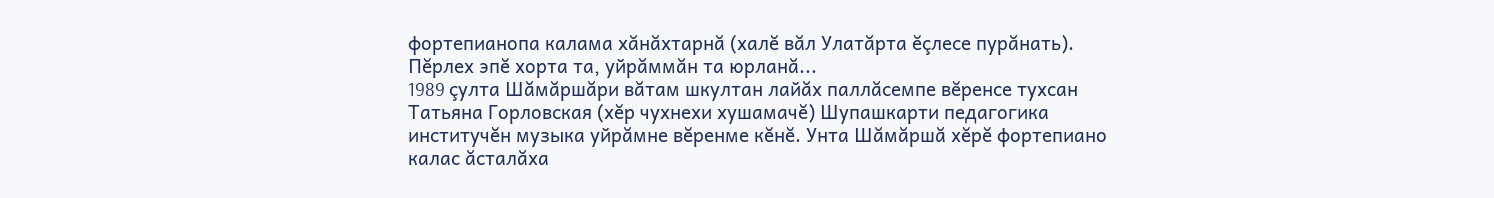фортепианопа калама хăнăхтарнă (халĕ вăл Улатăрта ĕçлесе пурăнать). Пĕрлех эпĕ хорта та, уйрăммăн та юрланă...
1989 çулта Шăмăршăри вăтам шкултан лайăх паллăсемпе вĕренсе тухсан Татьяна Горловская (хĕр чухнехи хушамачĕ) Шупашкарти педагогика институчĕн музыка уйрăмне вĕренме кĕнĕ. Унта Шăмăршă хĕрĕ фортепиано калас ăсталăха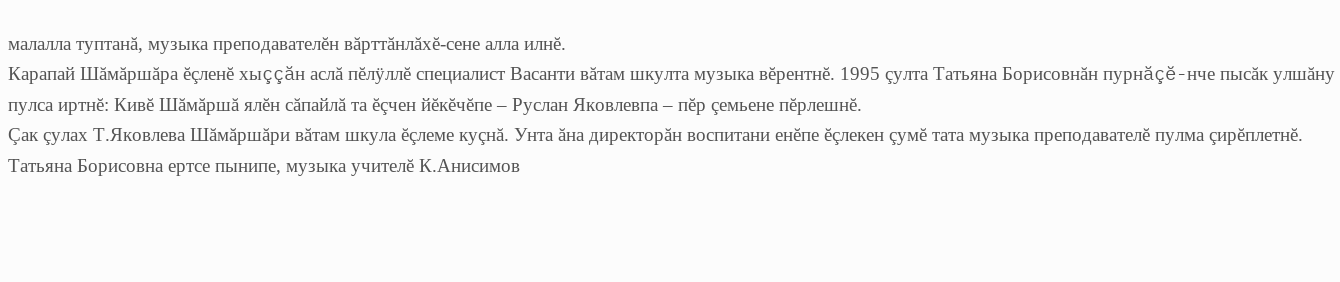малалла туптанă, музыка преподавателĕн вăрттăнлăхĕ-сене алла илнĕ.
Карапай Шăмăршăра ĕçленĕ хыççăн аслă пĕлÿллĕ специалист Васанти вăтам шкулта музыка вĕрентнĕ. 1995 çулта Татьяна Борисовнăн пурнăçĕ-нче пысăк улшăну пулса иртнĕ: Кивĕ Шăмăршă ялĕн сăпайлă та ĕçчен йĕкĕчĕпе – Руслан Яковлевпа – пĕр çемьене пĕрлешнĕ.
Çак çулах Т.Яковлева Шăмăршăри вăтам шкула ĕçлеме куçнă. Унта ăна директорăн воспитани енĕпе ĕçлекен çумĕ тата музыка преподавателĕ пулма çирĕплетнĕ. Татьяна Борисовна ертсе пынипе, музыка учителĕ К.Анисимов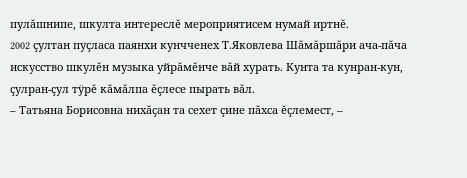пулăшнипе, шкулта интереслĕ мероприятисем нумай иртнĕ.
2002 çултан пуçласа паянхи кунчченех Т.Яковлева Шăмăршăри ача-пăча искусство шкулĕн музыка уйрăмĕнче вăй хурать. Кунта та кунран-кун, çулран-çул тÿрĕ кăмăлпа ĕçлесе пырать вăл.
– Татьяна Борисовна нихăçан та сехет çине пăхса ĕçлемест, –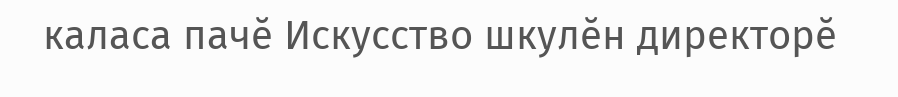каласа пачĕ Искусство шкулĕн директорĕ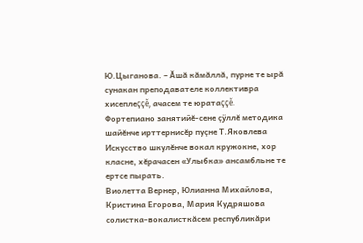Ю.Цыганова. – Ăшă кăмăллă, пурне те ырă сунакан преподавателе коллективра хисеплеççĕ, ачасем те юратаççĕ.
Фортепиано занятийĕ-сене çÿллĕ методика шайĕнче ирттернисĕр пуçне Т.Яковлева Искусство шкулĕнче вокал кружокне, хор класне, хĕрачасен «Улыбка» ансамбльне те ертсе пырать.
Виолетта Вернер, Юлианна Михайлова, Кристина Егорова, Мария Кудряшова солистка-вокалисткăсем республикăри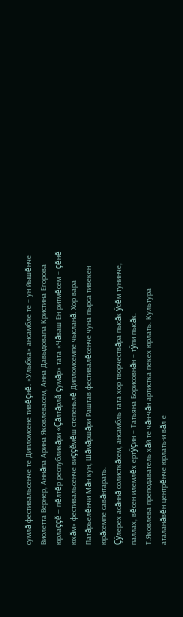сумлă фестивальсенче те Дипломсене тивĕçнĕ. «Улыбка» ансамбле те – ун йышĕнче Виолетта Вернер, Аннăпа Арина Яковлевасем, Анна Давыдовапа Кристина Егорова юрлаççĕ – пĕлтĕр республикăри «Çăлтăрлă çумăр» тата «Чăваш Ен ритмĕсем – çĕнĕ юхăм» фестивальсенче виççĕмĕш степеньлĕ Дипломсемпе чысланă. Хор вара Патăрьелĕнчи Мăн кун, Шăмăршăри Раштав фестивалĕсенче чуна пырса тивекен юрăсемпе савăнтарать.
Çÿлерех асăннă солисткăсем, ансамбль тата хор творчествăра пысăк ÿсĕм тунинче, паллах, вĕсен илемлĕх ертÿçин – Татьяна Борисовнăн – тÿпи пысăк.
Т.Яковлева преподаватель хăй те чăн-чăн артистка пекех юрлать. Культура аталанăвĕн центрĕнче юрлать-и вăл е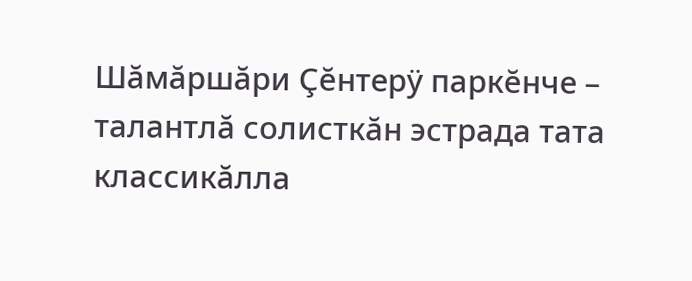Шăмăршăри Çĕнтерÿ паркĕнче – талантлă солисткăн эстрада тата классикăлла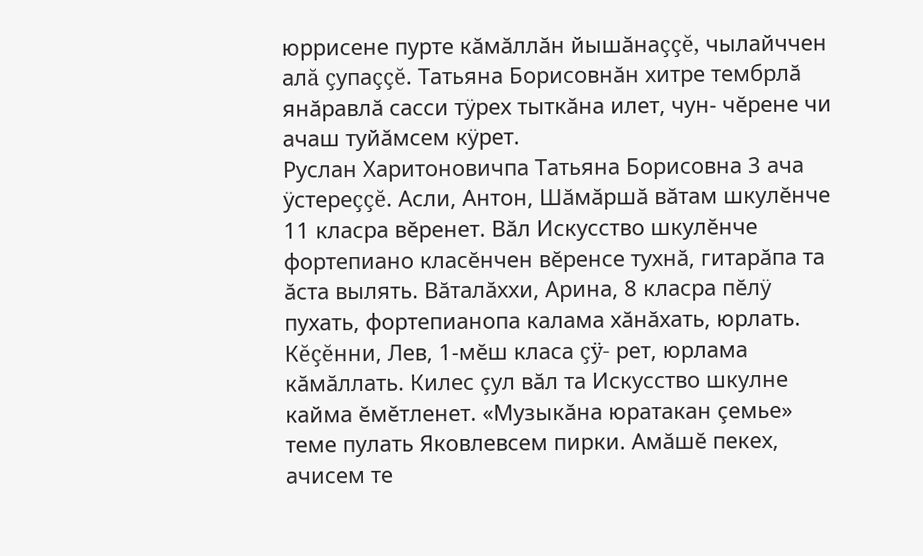юррисене пурте кăмăллăн йышăнаççĕ, чылайччен алă çупаççĕ. Татьяна Борисовнăн хитре тембрлă янăравлă сасси тÿрех тыткăна илет, чун- чĕрене чи ачаш туйăмсем кÿрет.
Руслан Харитоновичпа Татьяна Борисовна 3 ача ÿстереççĕ. Асли, Антон, Шăмăршă вăтам шкулĕнче 11 класра вĕренет. Вăл Искусство шкулĕнче фортепиано класĕнчен вĕренсе тухнă, гитарăпа та ăста вылять. Вăталăххи, Арина, 8 класра пĕлÿ пухать, фортепианопа калама хăнăхать, юрлать. Кĕçĕнни, Лев, 1-мĕш класа çÿ- рет, юрлама кăмăллать. Килес çул вăл та Искусство шкулне кайма ĕмĕтленет. «Музыкăна юратакан çемье» теме пулать Яковлевсем пирки. Амăшĕ пекех, ачисем те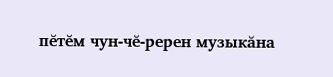пĕтĕм чун-чĕ-ререн музыкăна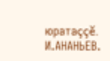юратаççĕ.
И.АНАНЬЕВ.